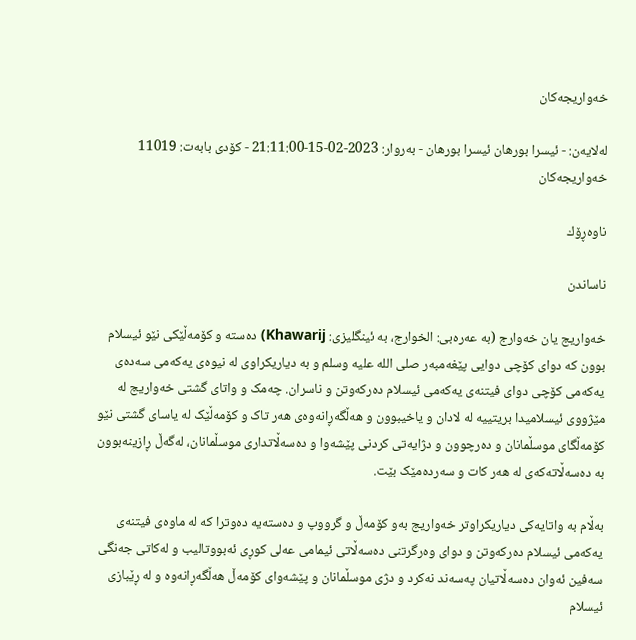خەواریجەکان

له‌لایه‌ن: - ئیسرا بورهان ئیسرا بورهان - به‌روار: 2023-02-15-21:11:00 - کۆدی بابەت: 11019
خەواریجەکان

ناوه‌ڕۆك

ناساندن

خەواریج یان خەوارج (بە عەرەبی: الخوارج، بە ئینگلیزی: Khawarij) دەستە و کۆمەڵێکی نێو ئیسلام بوون کە دوای کۆچی دوایی پێغەمبەر صلى الله عليه وسلم و بە دیاریکراوی لە نیوەی یەکەمی سەدەی یەکەمی کۆچی دوای فیتنەی یەکەمی ئیسلام دەرکەوتن و ناسران. چەمک و واتای گشتی خەواریج لە مێژووی ئیسلامیدا بریتییە لە لادان و یاخیبوون و هەڵگەڕانەوەی هەر تاک و کۆمەڵێک لە یاسای گشتی نێو کۆمەڵگای موسڵمانان و دەرچوون و دژایەتی کردنی پێشەوا و دەسەڵاتداری موسڵمانان، لەگەڵ ڕازینەبوون بە دەسەڵاتەکەی لە هەر کات و سەردەمێک بێت.

بەڵام بە واتایەکی دیاریکراوتر خەواریج بەو کۆمەڵ و گرووپ و دەستەیە دەوترا کە لە ماوەی فیتنەی یەکەمی ئیسلام دەرکەوتن و دوای وەرگرتنی دەسەڵاتی ئیمامی عەلی کوڕی ئەبووتالیب و لەکاتی جەنگی سەفین ئەوان دەسەڵاتیان پەسەند نەکرد و دژی موسڵمانان و پێشەوای کۆمەڵ هەڵگەڕانەوە و لە ڕێبازی ئیسلام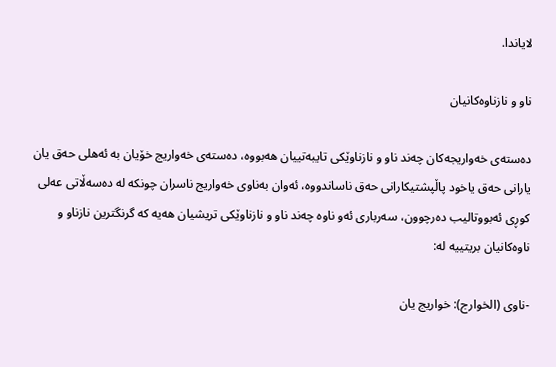لایاندا.

ناو و نازناوەکانیان

دەستەی خەواریجەکان چەند ناو و نازناوێکی تایبەتییان هەبووە، دەستەی خەواریج خۆیان بە ئەهلی حەق یان یارانی حەق یاخود پاڵپشتیکارانی حەق ناساندووە، ئەوان بەناوی خەواریج ناسران چونکە لە دەسەڵاتی عەلی کوڕی ئەبووتالیب دەرچوون، سەرباری ئەو ناوە چەند ناو و نازناوێکی تریشیان هەیە کە گرنگترین نازناو و ناوەکانیان بریتییە لە:

-ناوی (الخوارج): خواریج یان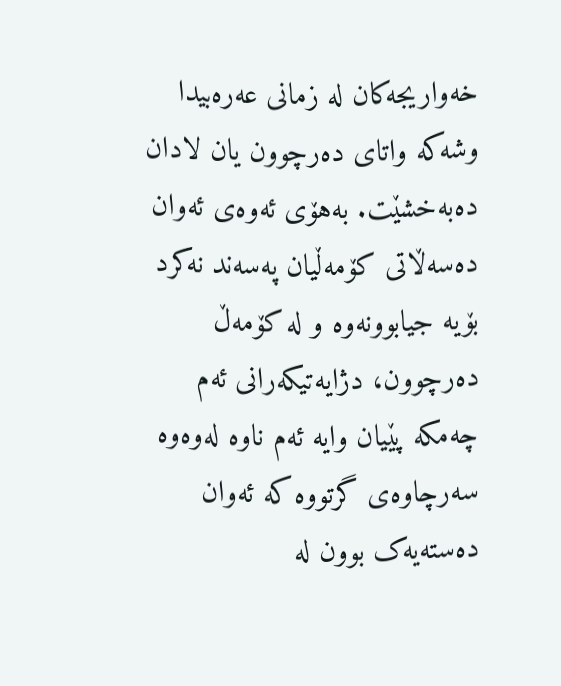خەواریجەکان لە زمانی عەرەبیدا وشەکە واتای دەرچوون یان لادان دەبەخشێت. بەهۆی ئەوەی ئەوان دەسەڵاتی کۆمەڵیان پەسەند نەکرد بۆیە جیابوونەوە و لە کۆمەڵ دەرچوون، دژایەتیکەرانی ئەم چەمکە پێیان وایە ئەم ناوە لەوەوە سەرچاوەی گرتووە کە ئەوان دەستەیەک بوون لە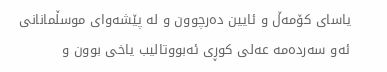یاسای کۆمەڵ و ئایین دەرچوون و لە پێشەوای موسڵمانانی ئەو سەردەمە عەلی کوڕی ئەبووتالیب یاخی بوون و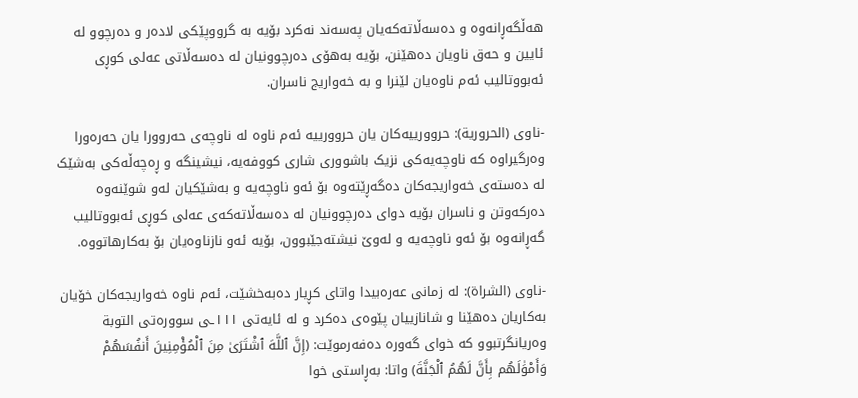هەڵگەڕانەوە و دەسەڵاتەکەیان پەسەند نەکرد بۆیە بە گرووپێکی لادەر و دەرچوو لە ئایین و حەق ناویان دەهێنن، بۆیە بەهۆی دەرچوونیان لە دەسەڵاتی عەلی کوڕی ئەبووتالیب ئەم ناوەیان لێنرا و بە خەواریج ناسران.

-ناوی (الحرورية): حروورییەکان یان حروورییە ئەم ناوە لە ناوچەی حەروورا یان حەرەورا وەرگیراوە کە ناوچەیەکی نزیک باشووری شاری کووفەیە، نیشینگە و ڕەچەڵەکی بەشێک لە دەستەی خەواریجەکان دەگەڕێتەوە بۆ ئەو ناوچەیە و بەشێکیان لەو شوێنەوە دەرکەوتن و ناسران بۆیە دوای دەرچوونیان لە دەسەڵاتەکەی عەلی کوڕی ئەبووتالیب گەڕانەوە بۆ ئەو ناوچەیە و لەوێ نیشتەجێبوون، بۆیە ئەو نازناوەیان بۆ بەکارهاتووە.

-ناوی (الشراة): لە زمانی عەرەبیدا واتای کڕیار دەبەخشێت، ئەم ناوە خەواریجەکان خۆیان بەکاریان دەهێنا و شانازییان پێوەی دەکرد و لە ئایەتی ١١١ـی سوورەتی التوبة وەریانگرتبوو کە خوای گەورە دەفەرموێت: (إِنَّ ٱللَّهَ ٱشْتَرَىٰ مِنَ ٱلْمُؤْمِنِينَ أَنفُسَهُمْ وَأَمْوَٰلَهُم بِأَنَّ لَهُمُ ٱلْجَنَّةَ) واتا: بەڕاستی خوا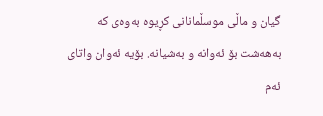گیان و ماڵی موسڵمانانی کڕیوە بەوەی کە بەهەشت بۆ ئەوانە و بەشیانە. بۆیە ئەوان واتای ئەم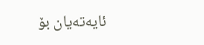ئایەتەیان بۆ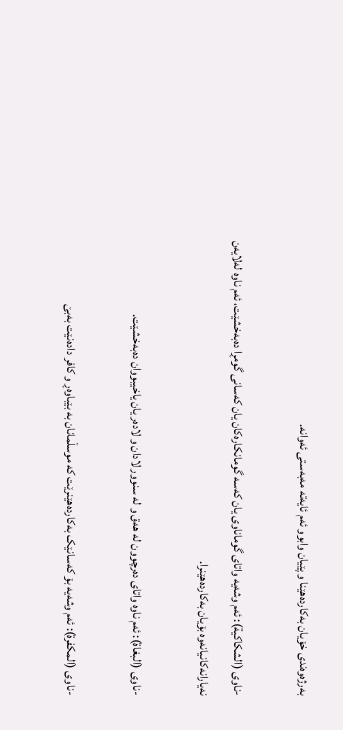بەرژەوەندی خۆیان بەکاردەهێنا و پێیان وابوو ئەم ئایەتە مەبەستی ئەوانە.

-ناوی (الشكاكية): ئەم وشەیە واتای گوماناوی یان کەسە گومانکارەکان یان کەسانی گومڕا دەبەخشێت، ئەم ناوە لەلایەن نەیارانەکانیانەوە بۆیان بەکاردەهێنرا.

-ناوی (البغاة): ئەم ناوە واتای دەرچوون لە هەق و لە سنوور لادان و لادەر یان یاخیبووان دەبەخشێت.

-ناوی (المكفرة): ئەم وشەیە بۆ کەسانێک بەکاردەهێنرێت کە موسڵمانان بە بێباوەڕ و کافر دادەنێت بەبێ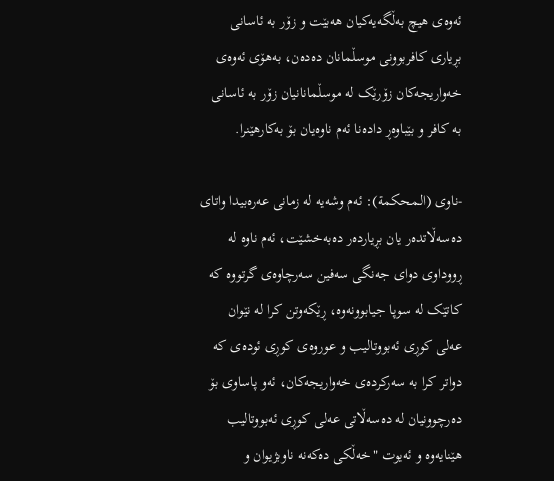ئەوەی هیچ بەڵگەیەکیان هەبێت و زۆر بە ئاسانی بڕیاری کافربوونی موسڵمانان دەدەن، بەهۆی ئەوەی خەواریجەکان زۆرێک لە موسڵمانانیان زۆر بە ئاسانی بە کافر و بێباوەڕ دادەنا ئەم ناوەیان بۆ بەکارهێنرا.

-ناوی (الـمحكمة): ئەم وشەیە لە زمانی عەرەبیدا واتای دەسەڵاتدەر یان بڕیاردەر دەبەخشێت، ئەم ناوە لە ڕووداوی دوای جەنگی سەفین سەرچاوەی گرتووە کە کاتێک لە سوپا جیابوونەوە، ڕێکەوتن کرا لە نێوان عەلی کوڕی ئەبووتالیب و عوروەی کوڕی ئودەی کە دواتر کرا بە سەرکردەی خەواریجەکان، ئەو پاساوی بۆ دەرچوونیان لە دەسەڵاتی عەلی کوڕی ئەبووتالیب هێنایەوە و ئەیوت "خەڵکی دەکەنە ناوبژیوان و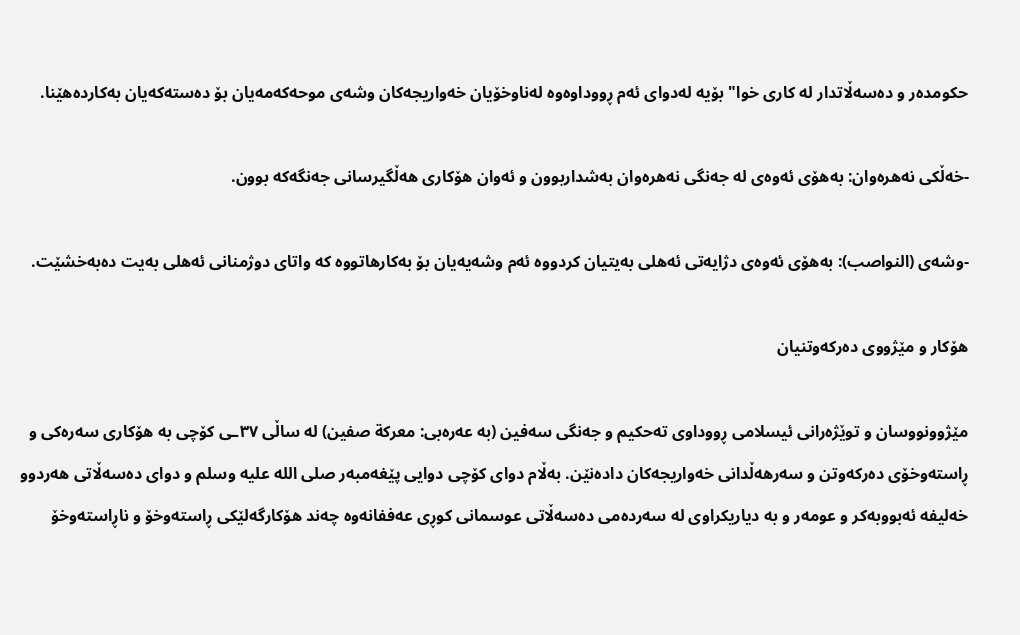حکومدەر و دەسەڵاتدار لە کاری خوا" بۆیە لەدوای ئەم ڕووداوەوە لەناوخۆیان خەواریجەکان وشەی موحەکەمەیان بۆ دەستەکەیان بەکاردەهێنا.

-خەڵکی نەهرەوان: بەهۆی ئەوەی لە جەنگی نەهرەوان بەشداربوون و ئەوان هۆکاری هەڵگیرسانی جەنگەکە بوون.

-وشەی (النواصب): بەهۆی ئەوەی دژایەتی ئەهلی بەیتیان کردووە ئەم وشەیەیان بۆ بەکارهاتووە کە واتای دوژمنانی ئەهلی بەیت دەبەخشێت.

هۆکار و مێژووی دەرکەوتنیان

مێژوونووسان و توێژەرانی ئیسلامی ڕووداوی تەحکیم و جەنگی سەفین (بە عەرەبی: معرکة صفین) لە ساڵی ٣٧ـی کۆچی بە هۆکاری سەرەکی و ڕاستەوخۆی دەرکەوتن و سەرهەڵدانی خەواریجەکان دادەنێن. بەڵام دوای کۆچی دوایی پێغەمبەر صلى الله عليه وسلم و دوای دەسەڵاتی هەردوو خەلیفە ئەبووبەکر و عومەر و بە دیاریکراوی لە سەردەمی دەسەڵاتی عوسمانی کوڕی عەففانەوە چەند هۆکارگەلێکی ڕاستەوخۆ و ناڕاستەوخۆ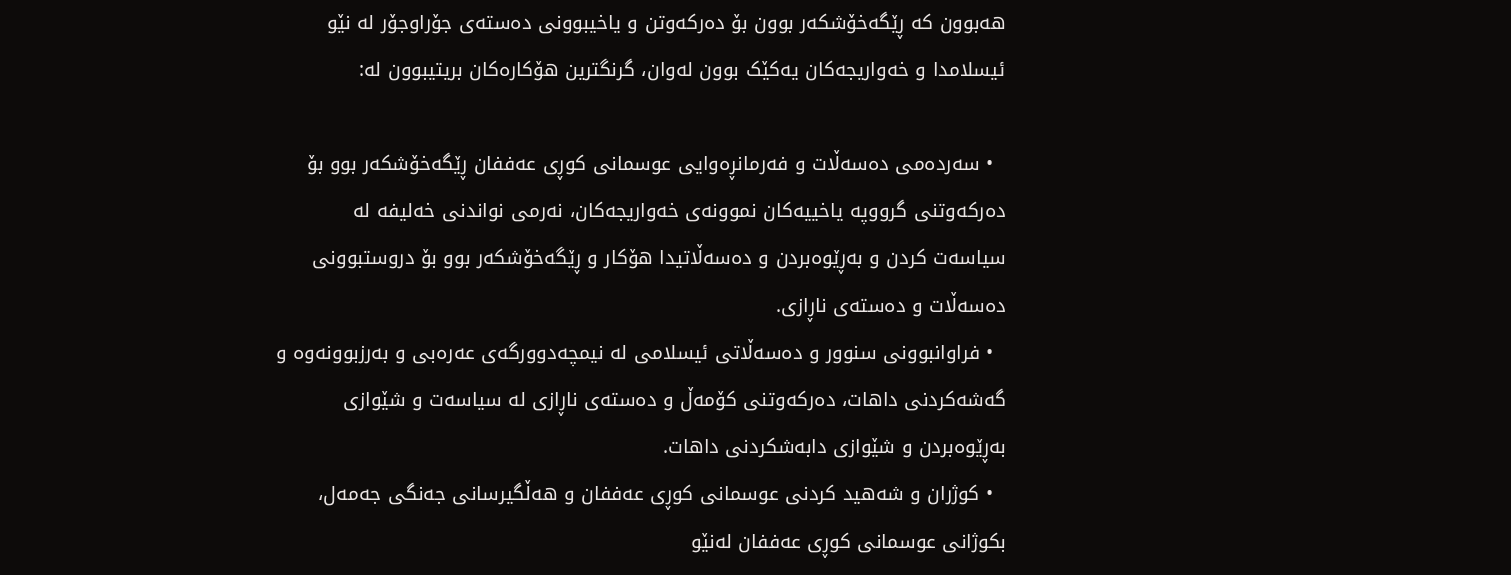هەبوون کە ڕێگەخۆشکەر بوون بۆ دەرکەوتن و یاخیبوونی دەستەی جۆراوجۆر لە نێو ئیسلامدا و خەواریجەکان یەکێک بوون لەوان، گرنگترین هۆکارەکان بریتیبوون لە:

  • سەردەمی دەسەڵات و فەرمانڕەوایی عوسمانی کوڕی عەففان ڕێگەخۆشکەر بوو بۆ دەرکەوتنی گرووپە یاخییەکان نموونەی خەواریجەکان، نەرمی نواندنی خەلیفە لە سیاسەت کردن و بەڕێوەبردن و دەسەڵاتیدا هۆکار و ڕێگەخۆشکەر بوو بۆ دروستبوونی دەسەڵات و دەستەی ناڕازی.
  • فراوانبوونی سنوور و دەسەڵاتی ئیسلامی لە نیمچەدوورگەی عەرەبی و بەرزبوونەوە و گەشەکردنی داهات، دەرکەوتنی کۆمەڵ و دەستەی ناڕازی لە سیاسەت و شێوازی بەڕێوەبردن و شێوازی دابەشکردنی داهات.
  • کوژران و شەهید کردنی عوسمانی کوڕی عەففان و هەڵگیرسانی جەنگی جەمەل، بکوژانی عوسمانی کوڕی عەففان لەنێو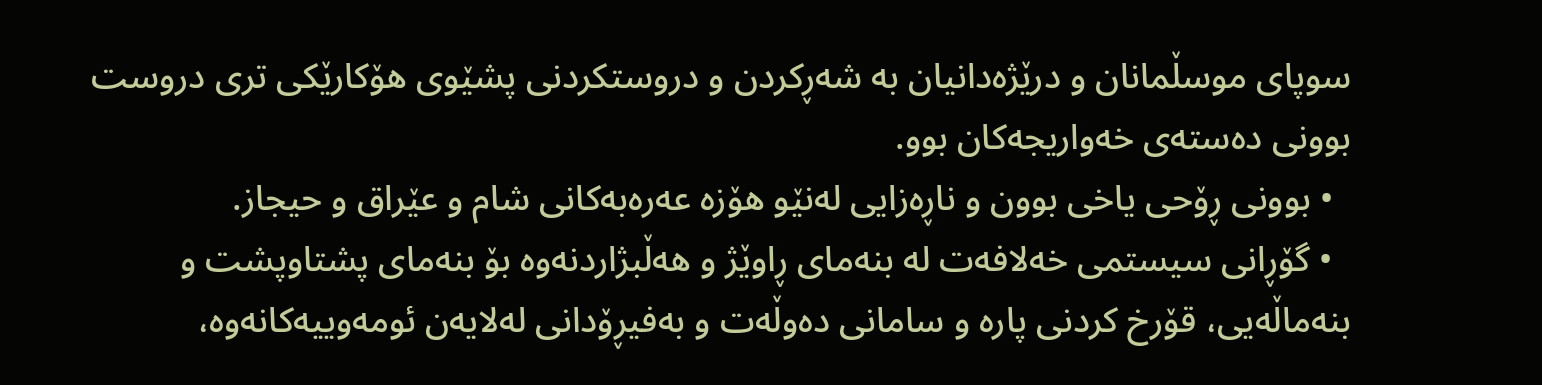سوپای موسڵمانان و درێژەدانیان بە شەڕکردن و دروستکردنی پشێوی هۆکارێکی تری دروست بوونی دەستەی خەواریجەکان بوو.
  • بوونی ڕۆحی یاخی بوون و ناڕەزایی لەنێو هۆزە عەرەبەکانی شام و عێراق و حیجاز.
  • گۆڕانی سیستمی خەلافەت لە بنەمای ڕاوێژ و هەڵبژاردنەوە بۆ بنەمای پشتاوپشت‌ و بنەماڵەیی، قۆرخ كردنی پارە و سامانی دەوڵەت‌ و بەفیڕۆدانی لەلایەن ئومەوییەكانەوە،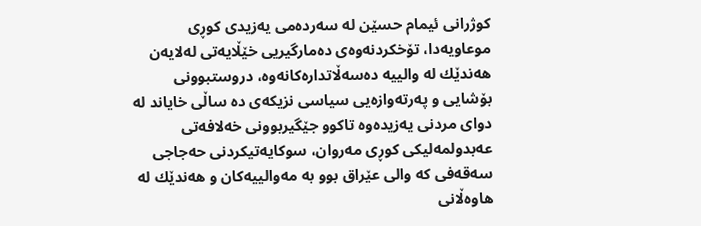كوژرانی ئیمام حسێن لە سەردەمی یەزیدی كوڕی موعاویەدا، تۆخكردنەوەی دەمارگیریی خێڵایەتی لەلایەن هەندێك لە والییە دەسەڵاتدارەكانەوە، دروستبوونی بۆشایی‌ و پەرتەوازەیی سیاسی نزیكەی دە ساڵی خایاند لە دوای مردنی یەزیدەوە تاکوو جێگیربوونی خەلافەتی عەبدولمەلیكی كوڕی مەروان، سوكایەتیكردنی حەجاجی سەقەفی كە والی عێراق بوو بە مەوالییەكان‌ و هەندێك لە هاوەڵانی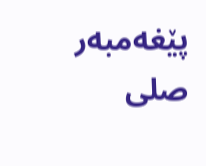پێغەمبەر صلى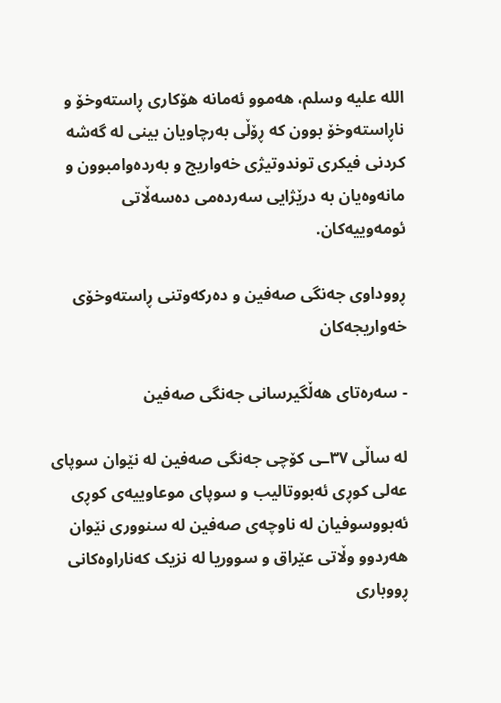الله عليه وسلم، هەموو ئەمانە هۆکاری ڕاستەوخۆ و ناڕاستەوخۆ بوون کە ڕۆڵی بەرچاویان بینی لە گەشە کردنی فیکری توندوتیژی خەواریج و بەردەوامبوون و مانەوەیان بە درێژایی سەردەمی دەسەڵاتی ئومەوییەکان.

ڕووداوی جەنگی صەفین و دەرکەوتنی ڕاستەوخۆی خەواریجەکان

- سەرەتای هەڵگیرسانی جەنگی صەفین

لە ساڵی ٣٧ـی کۆچی جەنگی صەفین لە نێوان سوپای عەلی کوڕی ئەبووتالیب و سوپای موعاوییەی کوڕی ئەبووسوفیان لە ناوچەی صەفین لە سنووری نێوان هەردوو وڵاتی عێراق و سووریا لە نزیک کەناراوەکانی ڕووباری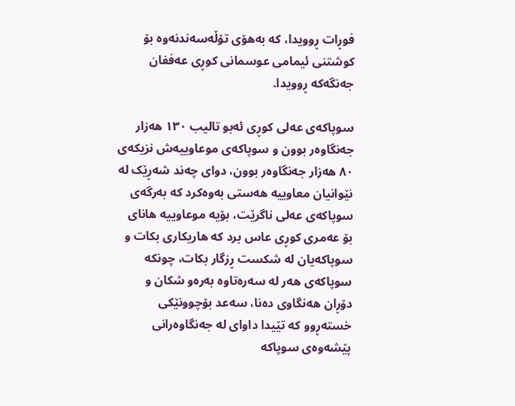فوڕات ڕوویدا، کە بەهۆی تۆڵەسەندنەوە بۆ کوشتنی ئیمامی عوسمانی کوڕی عەففان جەنگەکە ڕوویدا.

سوپاکەی عەلی کوڕی ئەبو تالیب ١٣٠ ھەزار جەنگاوەر بوون و سوپاکەی موعاوییەش نزیکەی ٨٠ ھەزار جەنگاوەر بوون، دوای چەند شەڕێک لە نێوانیان معاوییە ھەستی بەوەکرد کە بەرگەی سوپاکەی عەلی ناگرێت، بۆیە موعاوییە هانای بۆ عەمری کوڕی عاس برد کە هاریکاری بکات و سوپاکەیان لە شکست ڕزگار بکات، چونکە سوپاکەی هەر لە سەرەتاوە بەرەو شکان و دۆڕان هەنگاوی دەنا، سەعد بۆچوونێکی خستەڕوو کە تێیدا داوای لە جەنگاوەرانی پێشەوەی سوپاکە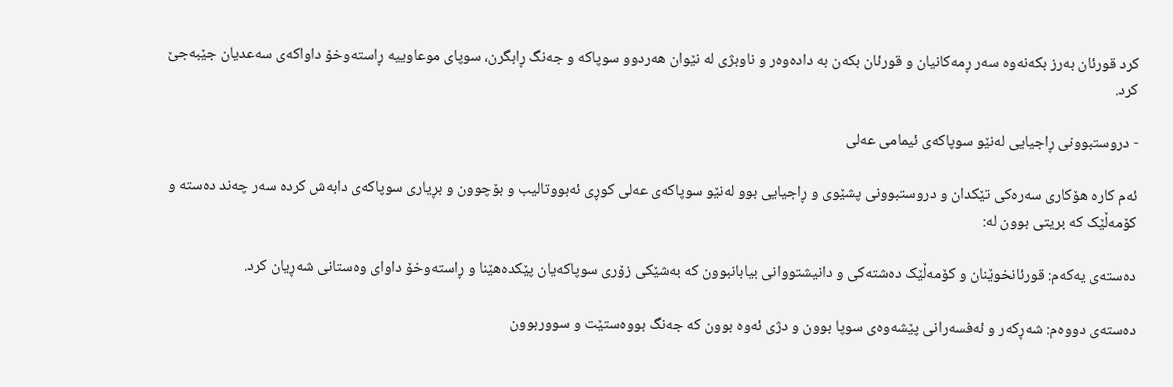کرد قورئان بەرز بکەنەوە سەر ڕمەکانیان و قورئان بکەن بە دادەوەر و ناوبژی لە نێوان هەردوو سوپاکە و جەنگ ڕابگرن، سوپای موعاوییە ڕاستەوخۆ داواکەی سەعدیان جێبەجێ کرد.

- دروستبوونی ڕاجیایی لەنێو سوپاکەی ئیمامی عەلی

ئەم کارە هۆکاری سەرەکی تێکدان و دروستبوونی پشێوی و ڕاجیایی بوو لەنێو سوپاکەی عەلی کوڕی ئەبووتالیب و بۆچوون و بڕیاری سوپاکەی دابەش کردە سەر چەند دەستە و کۆمەڵێک کە بریتی بوون لە:

دەستەی یەکەم: قورئانخوێنان و کۆمەڵێک دەشتەکی و دانیشتووانی بیابانبوون کە بەشێکی زۆری سوپاکەیان پێکدەهێنا و ڕاستەوخۆ داوای وەستانی شەڕیان کرد.

دەستەی دووەم: شەڕکەر و ئەفسەرانی پێشەوەی سوپا بوون و دژی ئەوە بوون کە جەنگ بووەستێت و سووربوون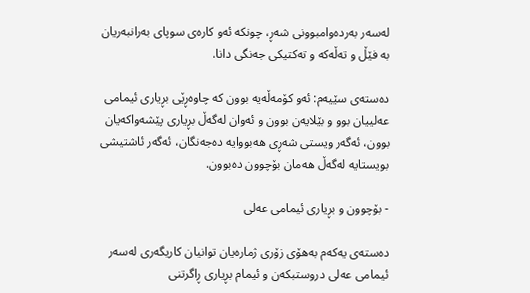لەسەر بەردەوامبوونی شەڕ، چونکە ئەو کارەی سوپای بەرانبەریان بە فێڵ و تەڵەکە و تەکتیکی جەنگی دانا.

دەستەی سێیەم: ئەو کۆمەڵەیە بوون کە چاوەڕێی بڕیاری ئیمامی عەلییان بوو و بێلایەن بوون و ئەوان لەگەڵ بڕیاری پێشەواکەیان بوون، ئەگەر ویستی شەڕی هەبووایە دەجەنگان، ئەگەر ئاشتیشی بویستایە لەگەڵ هەمان بۆچوون دەبوون.

- بۆچوون و بڕیاری ئیمامی عەلی

دەستەی یەکەم بەهۆی زۆری ژمارەیان توانیان کاریگەری لەسەر ئیمامی عەلی دروستبکەن و ئیمام بڕیاری ڕاگرتنی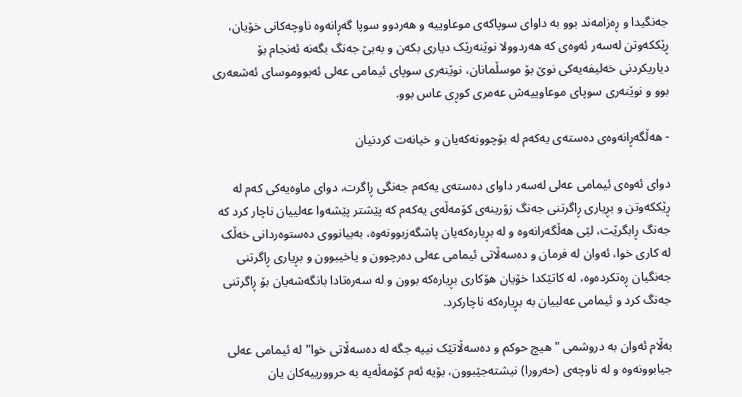جەنگیدا و ڕەزامەند بوو بە داوای سوپاکەی موعاوییە و هەردوو سوپا گەڕانەوە ناوچەکانی خۆیان، ڕێککەوتن لەسەر ئەوەی کە هەردوولا نوێنەرێک دیاری بکەن و بەبێ جەنگ بگەنە ئەنجام بۆ دیاریکردنی خەلیفەیەکی نوێ بۆ موسڵمانان، نوێنەری سوپای ئیمامی عەلی ئەبووموسای ئەشعەری بوو و نوێنەری سوپای موعاوییەش عەمری کوڕی عاس بوو.

- هەڵگەڕانەوەی دەستەی یەکەم لە بۆچوونەکەیان و خیانەت کردنیان

دوای ئەوەی ئیمامی عەلی لەسەر داوای دەستەی یەکەم جەنگی ڕاگرت، دوای ماوەیەکی کەم لە ڕێککەوتن و بڕیاری ڕاگرتنی جەنگ زۆرینەی کۆمەڵەی یەکەم کە پێشتر پێشەوا عەلییان ناچار کرد کە جەنگ ڕابگرێت، لێی هەڵگەرانەوە و لە بڕیارەکەیان پاشگەزبوونەوە، بەبیانووی دەستوەردانی خەڵک لە کاری خوا، ئەوان لە فرمان و دەسەڵاتی ئیمامی عەلی دەرچوون و یاخیبوون و بڕیاری ڕاگرتنی جەنگیان ڕەتکردەوە، لە کاتێکدا خۆیان هۆکاری بڕیارەکە بوون و لە سەرەتادا بانگەشەیان بۆ ڕاگرتنی جەنگ کرد و ئیمامی عەلییان بە بڕیارەکە ناچارکرد.

بەڵام ئەوان بە دروشمی "هیچ حوکم و دەسەڵاتێک نییە جگە لە دەسەڵاتی خوا" لە ئیمامی عەلی جیابوونەوە و لە ناوچەی (حەرورا) نیشتەجێبوون، بۆیە ئەم کۆمەڵەیە بە حروورییەکان یان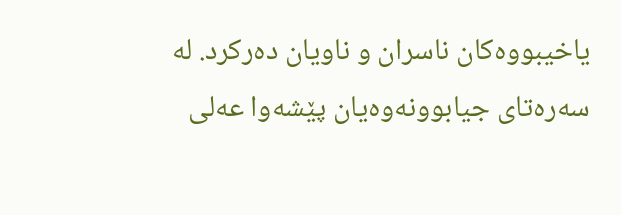یاخیبووەکان ناسران و ناویان دەرکرد. لە سەرەتای جیابوونەوەیان پێشەوا عەلی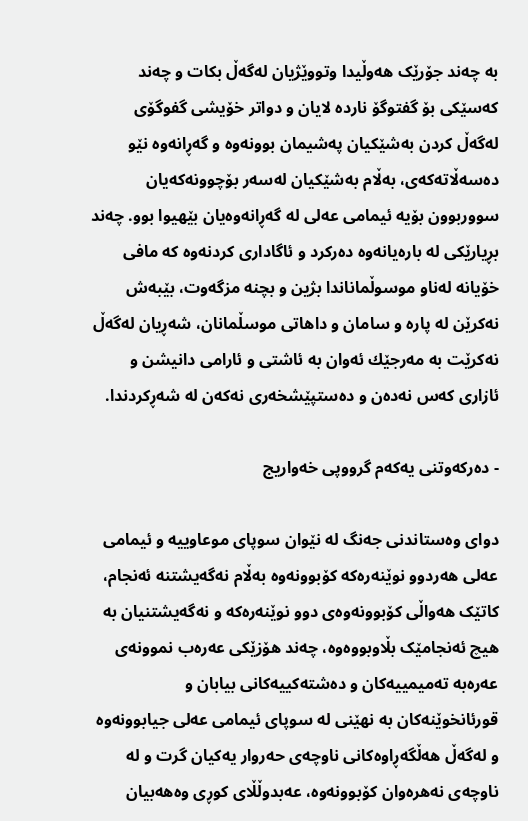بە چەند جۆرێک هەوڵیدا وتووێژیان لەگەڵ بکات و چەند کەسێکی بۆ گفتوگۆ ناردە لایان و دواتر خۆیشی گفوگۆی لەگەڵ کردن بەشێکیان پەشیمان بوونەوە و گەڕانەوە نێو دەسەڵاتەکەی، بەڵام بەشێکیان لەسەر بۆچوونەکەیان سووربوون بۆیە ئیمامی عەلی لە گەڕانەوەیان بێهیوا بوو. چەند بڕیارێکی لە بارەیانەوە دەرکرد و ئاگاداری کردنەوە کە مافی خۆیانە لەناو موسوڵماناندا بژین و بچنە مزگەوت، بێبەش نەكرێن لە پارە و سامان و داهاتی موسڵمانان، شەڕیان لەگەڵ نەكرێت بە مەرجێك ئەوان بە ئاشتی ‌و ئارامی دانیشن و ئازاری كەس نەدەن و دەستپێشخەری نەكەن لە شەڕكردندا.

- دەرکەوتنی یەکەم گرووپی خەواریج

دوای وەستاندنی جەنگ لە نێوان سوپای موعاوییە و ئیمامی عەلی هەردوو نوێنەرەکە کۆبوونەوە بەڵام نەگەیشتنە ئەنجام، کاتێک هەواڵی کۆبوونەوەی دوو نوێنەرەکە و نەگەیشتنیان بە هیچ ئەنجامێک بڵاوبووەوە، چەند هۆزێکی عەرەب نموونەی عەرەبە تەمیمییەکان و دەشتەکییەکانی بیابان و قورئانخوێنەکان بە نهێنی لە سوپای ئیمامی عەلی جیابوونەوە و لەگەڵ هەڵگەڕاوەکانی ناوچەی حەروار یەکیان گرت و لە ناوچەی نەهرەوان کۆبوونەوە، عەبدوڵڵای کوڕی وەهەبیان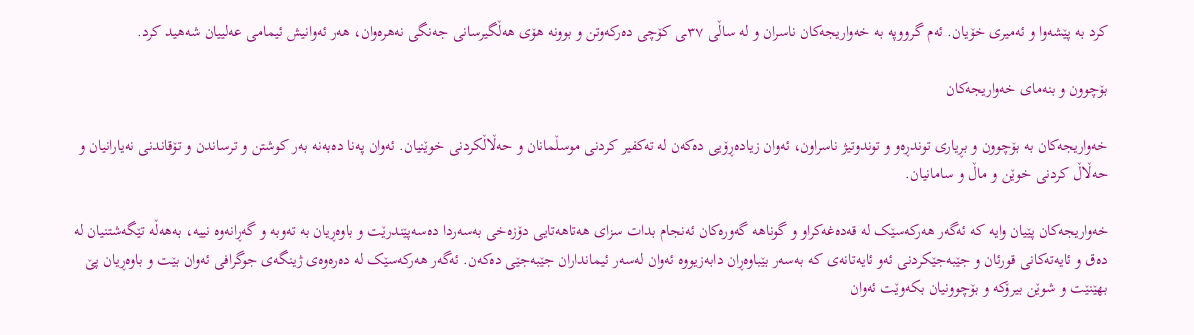کرد بە پێشەوا و ئەمیری خۆیان. ئەم گرووپە بە خەواریجەکان ناسران و لە ساڵی ٣٧ـی کۆچی دەرکەوتن و بوونە هۆی هەڵگیرسانی جەنگی نەهرەوان، هەر ئەوانیش ئیمامی عەلییان شەهید کرد.

بۆچوون و بنەمای خەواریجەکان

خەواریجەکان بە بۆچوون و بڕیاری توندڕەو و توندوتیژ ناسراون، ئەوان زیادەڕۆیی دەکەن لە تەکفیر کردنی موسڵمانان و حەڵاڵکردنی خوێنیان. ئەوان پەنا دەبەنە بەر كوشتن‌ و ترساندن‌ و تۆقاندنی نەیارانیان‌ و حەڵاڵ كردنی خوێن و ماڵ‌ و سامانیان.

خەواریجەکان پێیان وایە کە ئەگەر هەرکەسێک لە قەدەغەکراو و گوناهە گەورەکان ئەنجام بدات سزای هەتاهەتایی دۆزەخی بەسەردا دەسەپێندرێت و باوەڕیان بە تەوبە و گەڕانەوە نییە، بەهەڵە تێگەشتنیان لە دەق و ئایەتەکانی قورئان و جێبەجێکردنی ئەو ئایەتانەی کە بەسەر بێباوەڕان دابەزیووە ئەوان لەسەر ئیمانداران جێبەجێی دەکەن. ئەگەر هەرکەسێک لە دەرەوەی ژینگەی جوگرافی ئەوان بێت و باوەڕیان پێ بهێنێت و شوێن بیرۆکە و بۆچوونیان بکەوێت ئەوان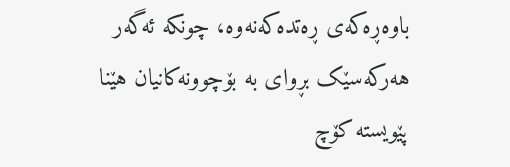باوەڕەکەی ڕەتدەکەنەوە، چونکە ئەگەر هەرکەسێک بڕوای بە بۆچوونەکانیان هێنا پێویستە کۆچ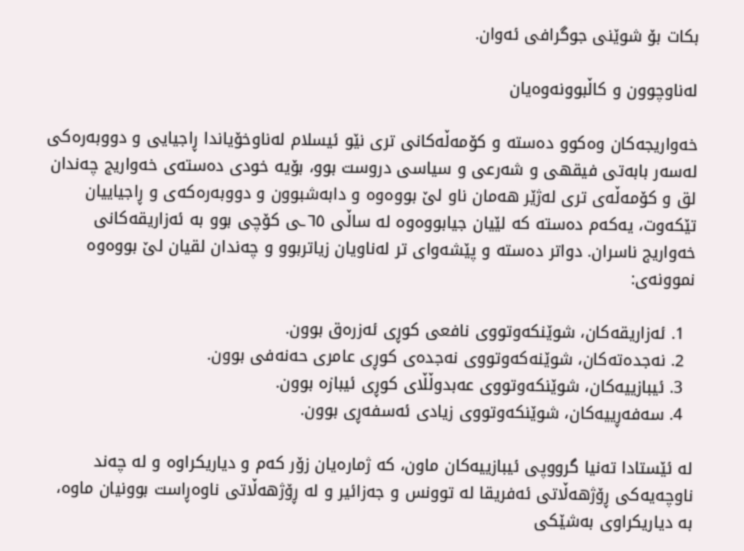بکات بۆ شوێنی جوگرافی ئەوان.

لەناوچوون و کاڵبوونەوەیان

خەواریجەکان وەکوو دەستە و کۆمەڵەکانی تری نێو ئیسلام لەناوخۆیاندا ڕاجیایی و دووبەرەکی لەسەر بابەتی فیقهی و شەرعی و سیاسی دروست بوو، بۆیە خودی دەستەی خەواریج چەندان لق و کۆمەڵەی تری لەژێر هەمان ناو لێ بووەوە و دابەشبوون و دووبەرەکەی و ڕاجیاییان تێکەوت، یەکەم دەستە کە لێیان جیابووەوە لە ساڵی ٦٥ـی کۆچی بوو بە ئەزاریقەکانی خەواریج ناسران. دواتر دەستە و پێشەوای تر لەناویان زیاتربوو و چەندان لقیان لێ بووەوە نموونەی:

  1. ئەزاریقەکان، شوێنکەوتووی نافعی کوڕی ئەزرەق بوون.
  2. نەجدەتەکان، شوێنەکەوتووی نەجدەی کوڕی عامری حەنەفی بوون.
  3. ئیبازییەکان، شوێنکەوتووی عەبدوڵڵای کوڕی ئیبازە بوون.
  4. سەفەڕییەکان، شوێنکەوتووی زیادی ئەسفەڕی بوون.

لە ئێستادا تەنیا گرووپی ئیبازییەکان ماون، کە ژمارەیان زۆر کەم و دیاریکراوە و لە چەند ناوچەیەکی ڕۆژهەڵاتی ئەفریقا لە توونس و جەزائیر و لە ڕۆژهەڵاتی ناوەڕاست بوونیان ماوە، بە دیاریکراوی بەشێکی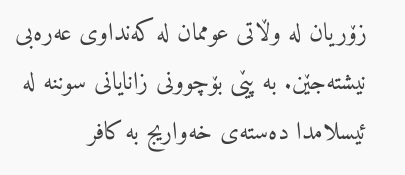زۆریان لە وڵاتی عوممان لە کەنداوی عەرەبی نیشتەجێن. بە پێی بۆچوونی زانایانی سوننە لە ئیسلامدا دەستەی خەواریج بە کافر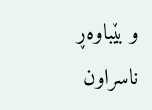و بێباوەڕ ناسراون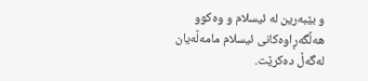و بێبەرین لە ئیسلام و وەکوو هەڵگەڕاوەکانی ئیسلام مامەڵەیان لەگەڵ دەکرێت.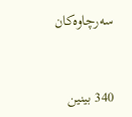سەرچاوەکان



340 بینین